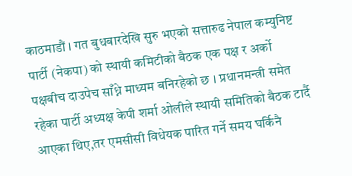काठमाडौं । गत बुधबारदेखि सुरु भएको सत्तारुढ नेपाल कम्युनिष्ट पार्टी (नेकपा) को स्थायी कमिटीको बैठक एक पक्ष र अर्को पक्षबीच दाउपेच साँध्ने माध्यम बनिरहेको छ । प्रधानमन्त्री समेत रहेका पार्टी अध्यक्ष केपी शर्मा ओलीले स्थायी समितिको बैठक टार्दै आएका थिए,तर एमसीसी विधेयक पारित गर्ने समय घर्किनै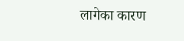लागेका कारण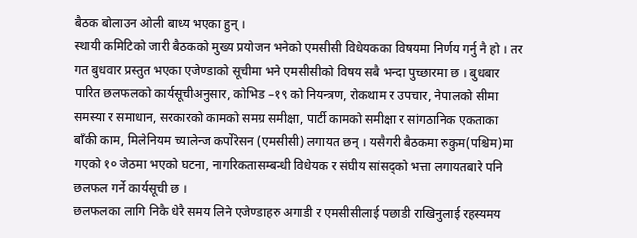बैठक बोलाउन ओली बाध्य भएका हुन् ।
स्थायी कमिटिको जारी बैठकको मुख्य प्रयोजन भनेको एमसीसी विधेयकका विषयमा निर्णय गर्नु नै हो । तर गत बुधवार प्रस्तुत भएका एजेण्डाको सूचीमा भने एमसीसीको विषय सबै भन्दा पुच्छारमा छ । बुधबार पारित छलफलको कार्यसूचीअनुसार, कोभिड –१९ को नियन्त्रण, रोकथाम र उपचार, नेपालको सीमा समस्या र समाधान, सरकारको कामको समग्र समीक्षा, पार्टी कामको समीक्षा र सांगठानिक एकताका बाँकी काम, मिलेनियम च्यालेन्ज कर्पोरेसन (एमसीसी) लगायत छन् । यसैगरी बैठकमा रुकुम(पश्चिम)मा गएको १० जेठमा भएको घटना, नागरिकतासम्बन्धी विधेयक र संघीय सांसद्को भत्ता लगायतबारे पनि छलफल गर्ने कार्यसूची छ ।
छलफलका लागि निकै धेरै समय लिने एजेण्डाहरु अगाडी र एमसीसीलाई पछाडी राखिनुलाई रहस्यमय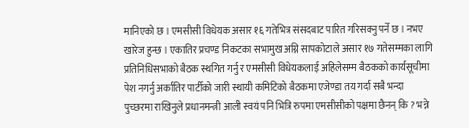मानिएको छ । एमसीसी विधेयक असार १६ गतेभित्र संसदबाट पारित गरिसक्नु पर्ने छ । नभए खारेज हुन्छ । एकातिर प्रचण्ड निकटका सभामुख अग्नि सापकोटाले असार १७ गतेसम्मका लागि प्रतिनिधिसभाको बैठक स्थगित गर्नु र एमसीसी विधेयकलाई अहिलेसम्म बैठकको कार्यसूचीमा पेश नगर्नु अर्कातिर पार्टीको जारी स्थायी कमिटिको बैठकमा एजेण्डा तय गर्दा सबै भन्दा पुच्छरमा राखिनुले प्रधानमन्त्री आली स्वयं पनि भित्रि रुपमा एमसीसीको पक्षमा छैनन् कि ? भन्ने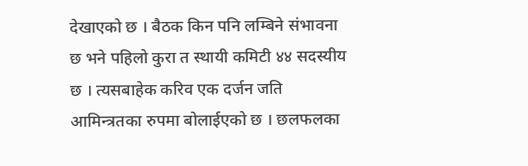देखाएको छ । बैठक किन पनि लम्बिने संभावना छ भने पहिलो कुरा त स्थायी कमिटी ४४ सदस्यीय छ । त्यसबाहेक करिव एक दर्जन जति आमिन्त्रतका रुपमा बोलाईएको छ । छलफलका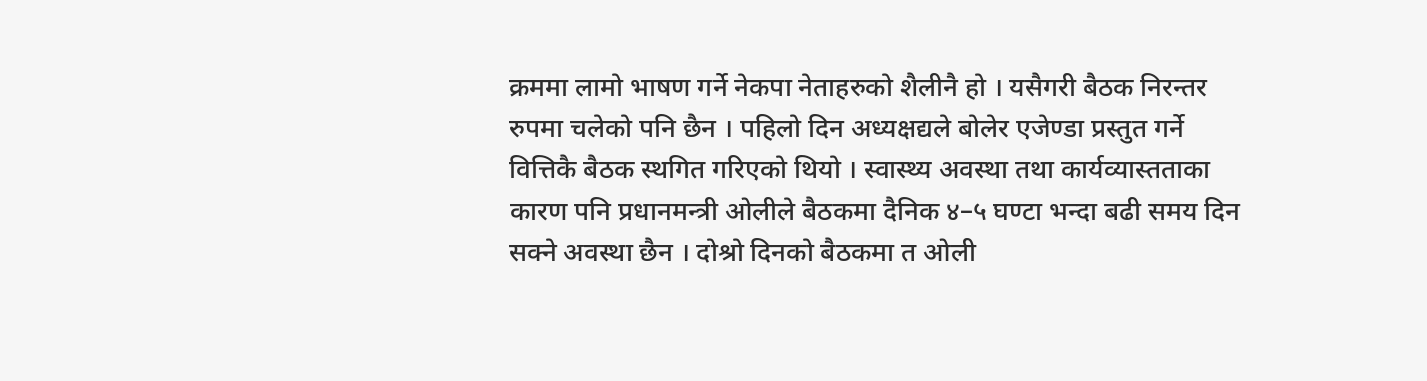क्रममा लामो भाषण गर्ने नेकपा नेताहरुको शैलीनै हो । यसैगरी बैठक निरन्तर रुपमा चलेको पनि छैन । पहिलो दिन अध्यक्षद्यले बोलेर एजेण्डा प्रस्तुत गर्ने वित्तिकै बैठक स्थगित गरिएको थियो । स्वास्थ्य अवस्था तथा कार्यव्यास्तताका कारण पनि प्रधानमन्त्री ओलीले बैठकमा दैनिक ४–५ घण्टा भन्दा बढी समय दिन सक्ने अवस्था छैन । दोश्रो दिनको बैठकमा त ओली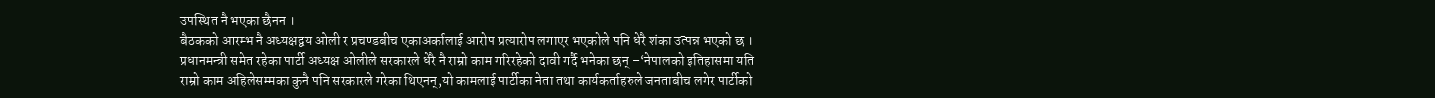उपस्थित नै भएका छैनन ।
बैठकको आरम्भ नै अध्यक्षद्वय ओली र प्रचण्डबीच एकाअर्कालाई आरोप प्रत्यारोप लगाएर भएकोले पनि धेरै शंका उत्पन्न भएको छ । प्रधानमन्त्री समेत रहेका पार्टी अध्यक्ष ओलीले सरकारले धेरै नै राम्रो काम गरिरहेको दावी गर्दै भनेका छन् –‘नेपालको इतिहासमा यति राम्रो काम अहिलेसम्मका कुनै पनि सरकारले गरेका थिएनन्,यो कामलाई पार्टीका नेता तथा कार्यकर्ताहरुले जनताबीच लगेर पार्टीको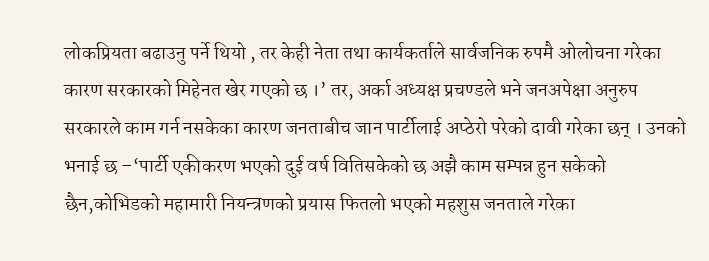लोकप्रियता बढाउनु पर्ने थियो , तर केही नेता तथा कार्यकर्ताले सार्वजनिक रुपमै ओलोचना गरेका कारण सरकारको मिहेनत खेर गएको छ ।’ तर, अर्का अध्यक्ष प्रचण्डले भने जनअपेक्षा अनुरुप सरकारले काम गर्न नसकेका कारण जनताबीच जान पार्टीलाई अप्ठेरो परेको दावी गरेका छन् । उनको भनाई छ –‘पार्टी एकीकरण भएको दुई वर्ष वितिसकेको छ अझै काम सम्पन्न हुन सकेको छैन,कोभिडको महामारी नियन्त्रणको प्रयास फितलो भएको महशुस जनताले गरेका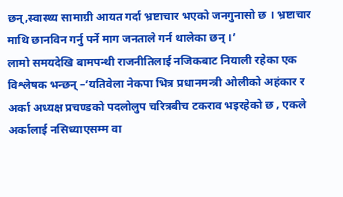छन्,स्वास्थ्य सामाग्री आयत गर्दा भ्रष्टाचार भएको जनगुनासो छ । भ्रष्टाचार माथि छानविन गर्नु पर्ने माग जनताले गर्न थालेका छन् ।’
लामो समयदेखि बामपन्थी राजनीतिलाई नजिकबाट नियाली रहेका एक विश्लेषक भन्छन् –‘यतिवेला नेकपा भित्र प्रधानमन्त्री ओलीको अहंकार र अर्का अध्यक्ष प्रचण्डको पदलोलुप चरित्रबीच टकराव भइरहेको छ , एकले अर्कालाई नसिध्याएसम्म वा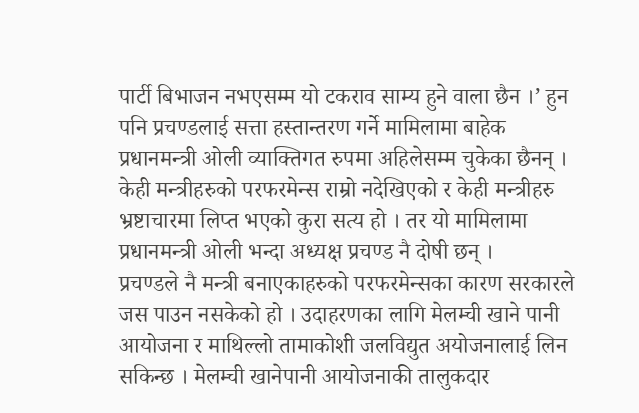पार्टी बिभाजन नभएसम्म यो टकराव साम्य हुने वाला छैन ।’ हुन पनि प्रचण्डलाई सत्ता हस्तान्तरण गर्ने मामिलामा बाहेक प्रधानमन्त्री ओली व्याक्तिगत रुपमा अहिलेसम्म चुकेका छैनन् । केही मन्त्रीहरुको परफरमेन्स राम्रो नदेखिएको र केही मन्त्रीहरु भ्रष्टाचारमा लिप्त भएको कुरा सत्य हो । तर यो मामिलामा प्रधानमन्त्री ओली भन्दा अध्यक्ष प्रचण्ड नै दोषी छन् ।
प्रचण्डले नै मन्त्री बनाएकाहरुको परफरमेन्सका कारण सरकारले जस पाउन नसकेको हो । उदाहरणका लागि मेलम्ची खाने पानी आयोजना र माथिल्लो तामाकोशी जलविद्युत अयोजनालाई लिन सकिन्छ । मेलम्ची खानेपानी आयोजनाकी तालुकदार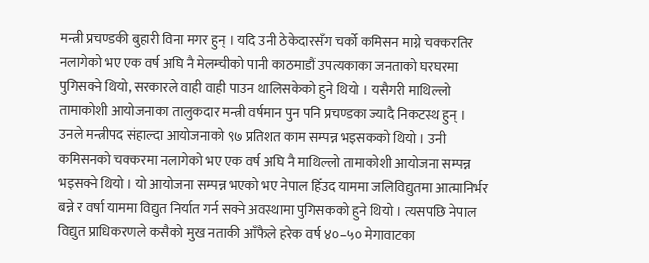मन्त्री प्रचण्डकी बुहारी विना मगर हुन् । यदि उनी ठेकेदारसँग चर्को कमिसन माग्ने चक्करतिर नलागेको भए एक वर्ष अघि नै मेलम्चीको पानी काठमाडौं उपत्यकाका जनताको घरघरमा पुगिसक्ने थियो, सरकारले वाही वाही पाउन थालिसकेको हुने थियो । यसैगरी माथिल्लो तामाकोशी आयोजनाका तालुकदार मन्त्री वर्षमान पुन पनि प्रचण्डका ज्यादै निकटस्थ हुन् । उनले मन्त्रीपद संहाल्दा आयोजनाको ९७ प्रतिशत काम सम्पन्न भइसकको थियो । उनी कमिसनको चक्करमा नलागेको भए एक वर्ष अघि नै माथिल्लो तामाकोशी आयोजना सम्पन्न भइसक्ने थियो । यो आयोजना सम्पन्न भएको भए नेपाल हिँउद याममा जलिविद्युतमा आत्मानिर्भर बन्ने र वर्षा याममा विद्युत निर्यात गर्न सक्ने अवस्थामा पुगिसकको हुने थियो । त्यसपछि नेपाल विद्युत प्राधिकरणले कसैको मुख नताकी आँफैले हरेक वर्ष ४०–५० मेगावाटका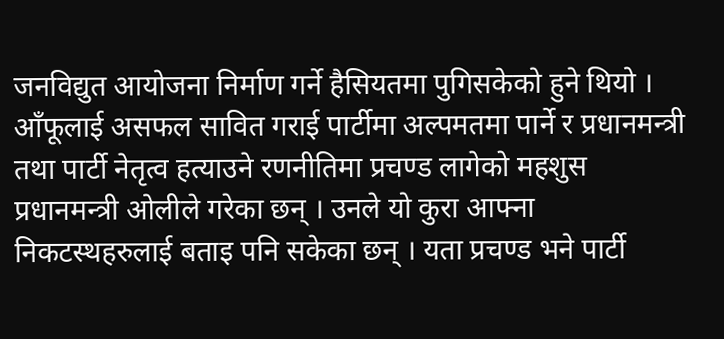जनविद्युत आयोजना निर्माण गर्ने हैसियतमा पुगिसकेको हुने थियो ।
आँफूलाई असफल सावित गराई पार्टीमा अल्पमतमा पार्ने र प्रधानमन्त्री तथा पार्टी नेतृत्व हत्याउने रणनीतिमा प्रचण्ड लागेको महशुस प्रधानमन्त्री ओलीले गरेका छन् । उनले यो कुरा आफ्ना निकटस्थहरुलाई बताइ पनि सकेका छन् । यता प्रचण्ड भने पार्टी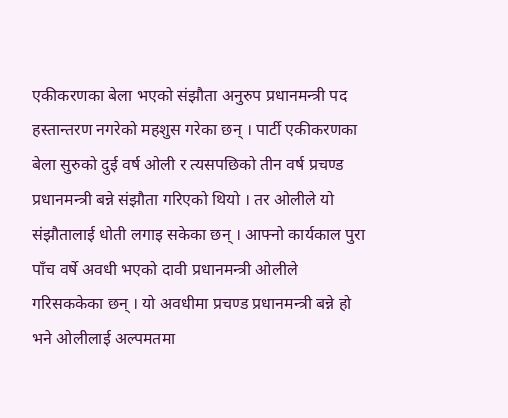एकीकरणका बेला भएको संझौता अनुरुप प्रधानमन्त्री पद हस्तान्तरण नगरेको महशुस गरेका छन् । पार्टी एकीकरणका बेला सुरुको दुई वर्ष ओली र त्यसपछिको तीन वर्ष प्रचण्ड प्रधानमन्त्री बन्ने संझौता गरिएको थियो । तर ओलीले यो संझौतालाई धोती लगाइ सकेका छन् । आफ्नो कार्यकाल पुरा पाँच वर्षे अवधी भएको दावी प्रधानमन्त्री ओलीले गरिसककेका छन् । यो अवधीमा प्रचण्ड प्रधानमन्त्री बन्ने हो भने ओलीलाई अल्पमतमा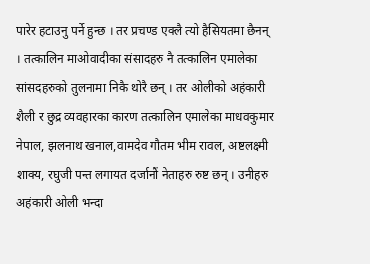पारेर हटाउनु पर्ने हुन्छ । तर प्रचण्ड एक्लै त्यो हैसियतमा छैनन् । तत्कालिन माओवादीका संसादहरु नै तत्कालिन एमालेका सांसदहरुको तुलनामा निकै थोरै छन् । तर ओलीको अहंकारी शैली र छुद्र व्यवहारका कारण तत्कालिन एमालेका माधवकुमार नेपाल, झलनाथ खनाल,वामदेव गौतम भीम रावल, अष्टलक्ष्मी शाक्य, रघुजी पन्त लगायत दर्जानौं नेताहरु रुष्ट छन् । उनीहरु अहंकारी ओली भन्दा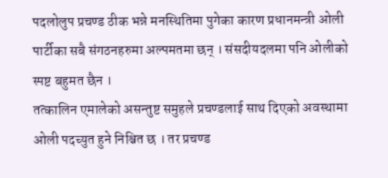पदलोलुप प्रचण्ड ठीक भन्ने मनस्थितिमा पुगेका कारण प्रधानमन्त्री ओली पार्टीका सबै संगठनहरुमा अल्पमतमा छन् । संसदीयदलमा पनि ओलीको स्पष्ट बहुमत छैन ।
तत्कालिन एमालेको असन्तुष्ट समुहले प्रचण्डलाई साथ दिएको अवस्थामा ओली पदच्युत हुने निश्चित छ । तर प्रचण्ड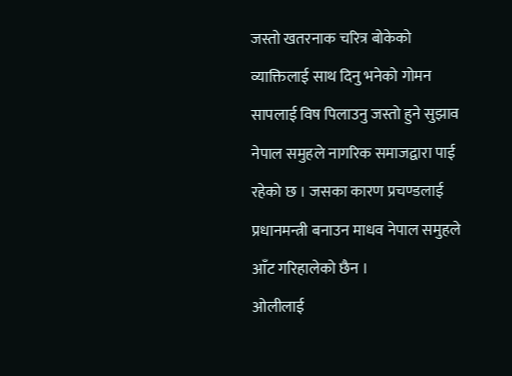जस्तो खतरनाक चरित्र बोकेको व्याक्तिलाई साथ दिनु भनेको गोमन सापलाई विष पिलाउनु जस्तो हुने सुझाव नेपाल समुहले नागरिक समाजद्वारा पाई रहेको छ । जसका कारण प्रचण्डलाई प्रधानमन्त्री बनाउन माधव नेपाल समुहले आँट गरिहालेको छैन ।
ओलीलाई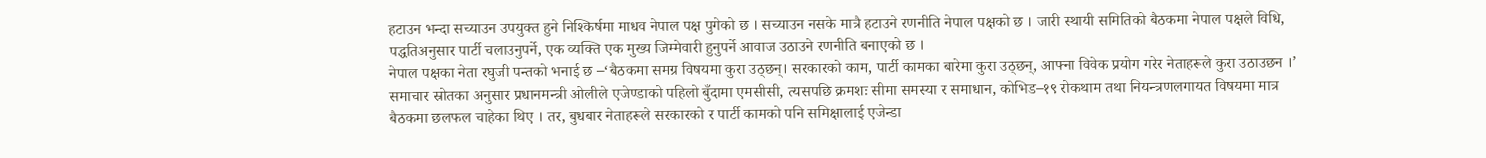हटाउन भन्दा सच्याउन उपयुक्त हुने निश्किर्षमा माधव नेपाल पक्ष पुगेको छ । सच्याउन नसके मात्रै हटाउने रणनीति नेपाल पक्षको छ । जारी स्थायी समितिको बैठकमा नेपाल पक्षले विधि, पद्धतिअनुसार पार्टी चलाउनुपर्ने, एक व्यक्ति एक मुख्य जिम्मेवारी हुनुपर्ने आवाज उठाउने रणनीति बनाएको छ ।
नेपाल पक्षका नेता रघुजी पन्तको भनाई छ –‘बैठकमा समग्र विषयमा कुरा उठ्छन्। सरकारको काम, पार्टी कामका बारेमा कुरा उठ्छन्, आफ्ना विवेक प्रयोग गरेर नेताहरूले कुरा उठाउछन ।’ समाचार स्रोतका अनुसार प्रधानमन्त्री ओलीले एजेण्डाको पहिलो बुँदामा एमसीसी, त्यसपछि क्रमशः सीमा समस्या र समाधान, कोभिड–१९ रोकथाम तथा नियन्त्रणलगायत विषयमा मात्र बैठकमा छलफल चाहेका थिए । तर, बुधबार नेताहरूले सरकारको र पार्टी कामको पनि समिक्षालाई एजेन्डा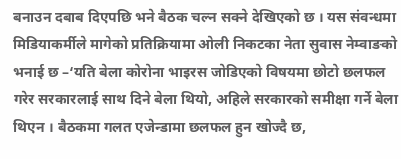बनाउन दबाब दिएपछि भने बैठक चल्न सक्ने देखिएको छ । यस संवन्धमा मिडियाकर्मीले मागेको प्रतिक्रियामा ओली निकटका नेता सुवास नेम्वाङको भनाई छ –‘यति बेला कोरोना भाइरस जोडिएको विषयमा छोटो छलफल गरेर सरकारलाई साथ दिने बेला थियो, अहिले सरकारको समीक्षा गर्ने बेला थिएन । बैठकमा गलत एजेन्डामा छलफल हुन खोज्दै छ,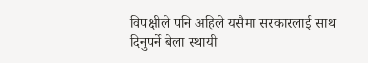विपक्षीले पनि अहिले यसैमा सरकारलाई साथ दिनुपर्ने बेला स्थायी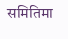समितिमा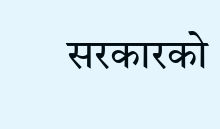सरकारको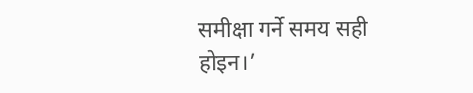समीक्षा गर्ने समय सही होइन।’